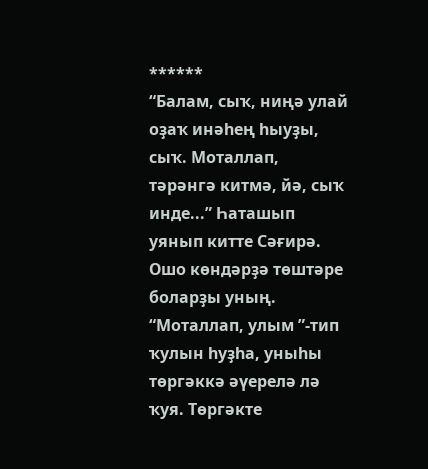******
“Балам, сыҡ, ниңә улай оҙаҡ инәһең һыуҙы, сыҡ. Моталлап, тәрәнгә китмә, йә, сыҡ инде...” Һаташып уянып китте Сәғирә. Ошо көндәрҙә төштәре боларҙы уның. “Моталлап, улым ”-тип ҡулын һуҙһа, уныһы төргәккә әүерелә лә ҡуя. Төргәкте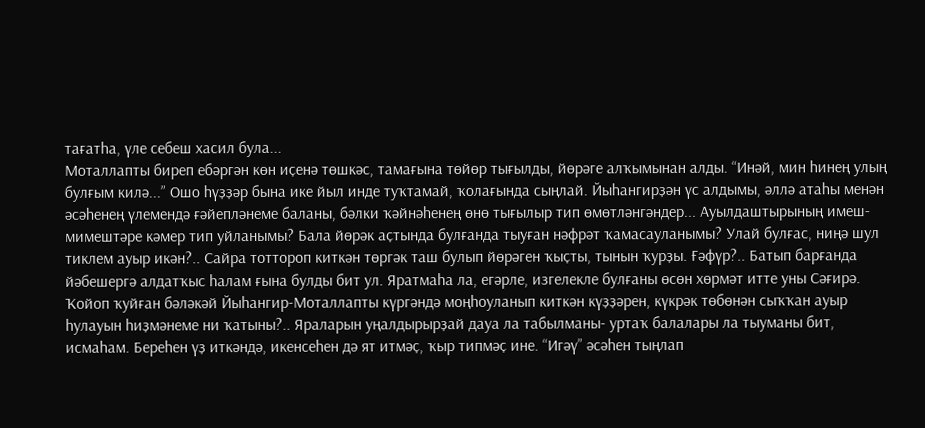тағатһа, үле себеш хасил була...
Моталлапты биреп ебәргән көн иҫенә төшкәс, тамағына төйөр тығылды, йөрәге алҡымынан алды. “Инәй, мин һинең улың булғым килә...” Ошо һүҙҙәр бына ике йыл инде туҡтамай, ҡолағында сыңлай. Йыһангирҙән үс алдымы, әллә атаһы менән әсәһенең үлемендә ғәйепләнеме баланы, бәлки ҡәйнәһенең өнө тығылыр тип өмөтләнгәндер... Ауылдаштырының имеш-мимештәре кәмер тип уйланымы? Бала йөрәк аҫтында булғанда тыуған нәфрәт ҡамасауланымы? Улай булғас, ниңә шул тиклем ауыр икән?.. Сайра тоттороп киткән төргәк таш булып йөрәген ҡыҫты, тынын ҡурҙы. Ғәфүр?.. Батып барғанда йәбешергә алдатҡыс һалам ғына булды бит ул. Яратмаһа ла, егәрле, изгелекле булғаны өсөн хөрмәт итте уны Сәғирә. Ҡойоп ҡуйған бәләкәй Йыһангир-Моталлапты күргәндә моңһоуланып киткән күҙҙәрен, күкрәк төбөнән сыҡҡан ауыр һулауын һиҙмәнеме ни ҡатыны?.. Яраларын уңалдырырҙай дауа ла табылманы- уртаҡ балалары ла тыуманы бит, исмаһам. Береһен үҙ иткәндә, икенсеһен дә ят итмәҫ, ҡыр типмәҫ ине. “Игәү” әсәһен тыңлап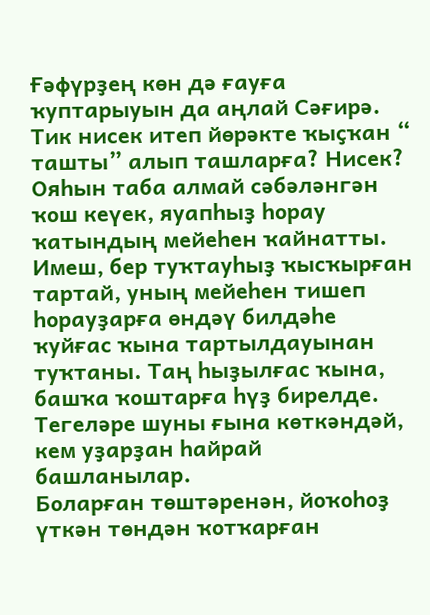Ғәфүрҙең көн дә ғауға ҡуптарыуын да аңлай Сәғирә. Тик нисек итеп йөрәкте ҡыҫҡан “ ташты” алып ташларға? Нисек?
Ояһын таба алмай сәбәләнгән ҡош кеүек, яуапһыҙ һорау ҡатындың мейеһен ҡайнатты. Имеш, бер туҡтауһыҙ ҡысҡырған тартай, уның мейеһен тишеп һорауҙарға өндәү билдәһе ҡуйғас ҡына тартылдауынан туҡтаны. Таң һыҙылғас ҡына, башҡа ҡоштарға һүҙ бирелде. Тегеләре шуны ғына көткәндәй, кем уҙарҙан һайрай башланылар.
Боларған төштәренән, йоҡоһоҙ үткән төндән ҡотҡарған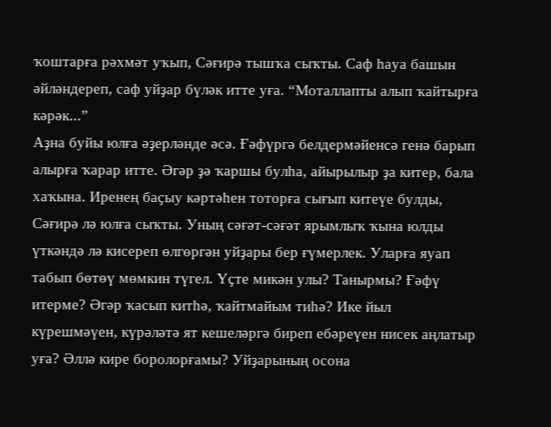ҡоштарға рәхмәт уҡып, Сәғирә тышҡа сыҡты. Саф һауа башын әйләндереп, саф уйҙар бүләк итте уға. “Моталлапты алып ҡайтырға кәрәк...”
Аҙна буйы юлға әҙерләнде әсә. Ғәфүргә белдермәйенсә генә барып алырға ҡарар итте. Әгәр ҙә ҡаршы булһа, айырылыр ҙа китер, бала хаҡына. Иренең баҫыу кәртәһен тоторға сығып китеүе булды, Сәғирә лә юлға сыҡты. Уның сәғәт-сәғәт ярымлыҡ ҡына юлды үткәндә лә кисереп өлгөргән уйҙары бер ғүмерлек. Уларға яуап табып бөтөү мөмкин түгел. Үҫте микән улы? Танырмы? Ғәфү итерме? Әгәр ҡасып китһә, ҡайтмайым тиһә? Ике йыл күрешмәүен, күрәләтә ят кешеләргә биреп ебәреүен нисек аңлатыр уға? Әллә кире боролорғамы? Уйҙарының осона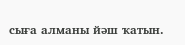сыға алманы йәш ҡатын.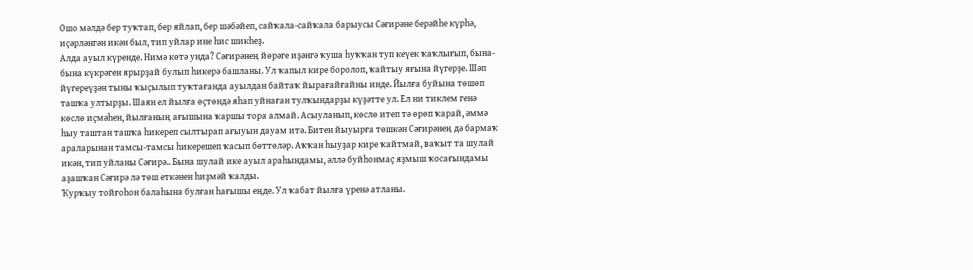Ошо мәлдә бер туҡтап, бер яйлап, бер шәбәйеп, сайҡала-сайҡала барыусы Сәғирәне берәйһе күрһә, иҫәрләнгән икән был, тип уйлар ине һис шикһеҙ.
Алда ауыл күренде. Нимә көтә унда? Сәғирәнең йөрәге иҙәнгә ҡуша һуҡҡан туп кеүек ҡаҡлығып, бына-бына күкрәген ярырҙай булып һикерә башланы. Ул ҡапыл кире боролоп, ҡайтыу яғына йүгерҙе. Шәп йүгереүҙән тыны ҡыҫылып туҡтағанда ауылдан байтаҡ йырағайғайны инде. Йылға буйына төшөп ташҡа ултырҙы. Шаян ел йылға өҫтөндә яһап уйнаған тулҡындарҙы күҙәтте ул. Ел ни тиклем генә көслө иҫмәһен, йылғаның ағышына ҡаршы тора алмай. Асыуланып, көслө итеп тә өрөп ҡарай, әммә һыу таштан ташҡа һикереп сылтырап ағыуын дауам итә. Битен йыуырға төшкән Сәғирәнең дә бармаҡ араларынан тамсы-тамсы һикерешеп ҡасып бөттөләр. Аҡҡан һыуҙар кире ҡайтмай, ваҡыт та шулай икән, тип уйланы Сәғирә.. Бына шулай ике ауыл араһындамы, әллә буйһонмаҫ яҙмыш ҡосағындамы аҙашҡан Сәғирә лә төш еткәнен һиҙмәй ҡалды.
Ҡурҡыу тойғоһон балаһына булған һағышы еңде. Ул ҡабат йылға үренә атланы.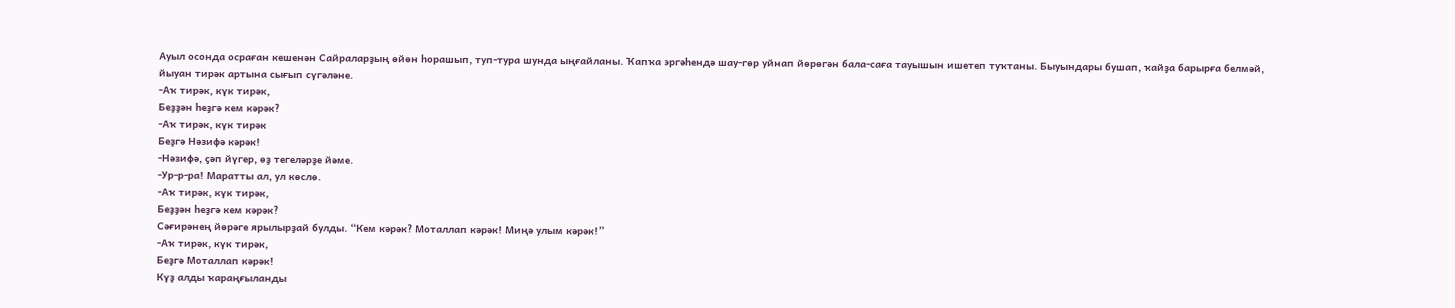Ауыл осонда осраған кешенән Сайраларҙың өйөн һорашып, туп-тура шунда ыңғайланы. Ҡапҡа эргәһендә шау-гөр уйнап йөрөгән бала-саға тауышын ишетеп туҡтаны. Быуындары бушап, ҡайҙа барырға белмәй, йыуан тирәк артына сығып сүгәләне.
-Аҡ тирәк, күк тирәк,
Беҙҙән һеҙгә кем кәрәк?
-Аҡ тирәк, күк тирәк
Беҙгә Нәзифә кәрәк!
-Нәзифә, ҫәп йүгер, өҙ тегеләрҙе йәме.
-Ур-р-ра! Маратты ал, ул көслө.
-Аҡ тирәк, күк тирәк,
Беҙҙән һеҙгә кем кәрәк?
Сәғирәнең йөрәге ярылырҙай булды. “Кем кәрәк? Моталлап кәрәк! Миңә улым кәрәк!”
-Аҡ тирәк, күк тирәк,
Беҙгә Моталлап кәрәк!
Күҙ алды ҡараңғыланды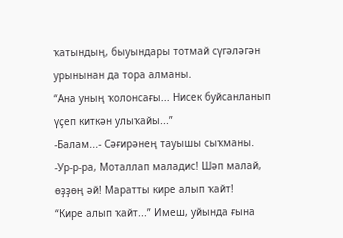ҡатындың, быуындары тотмай сүгәләгән урынынан да тора алманы.
“Ана уның ҡолонсағы... Нисек буйсанланып үҫеп киткән улыҡайы...”
-Балам...- Сәғирәнең тауышы сыҡманы.
-Ур-р-ра, Моталлап маладис! Шәп малай, өҙҙөң әй! Маратты кире алып ҡайт!
“Кире алып ҡайт...” Имеш, уйында ғына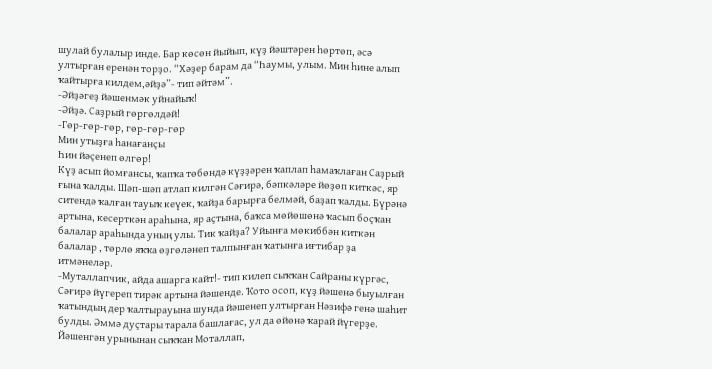шулай булалыр инде. Бар көсөн йыйып, күҙ йәштәрен һөртөп, әсә ултырған еренән торҙо. “Хәҙер барам да “Һаумы, улым. Мин һине алып ҡайтырға килдем,әйҙә”- тип әйтәм”.
-Әйҙәгеҙ йәшенмәк уйнайыҡ!
-Әйҙә. Саҙрый гөргөлдәй!
-Гөр-гөр-гөр, гөр-гөр-гөр
Мин утыҙға һанағанҫы
Һин йәҫенеп өлгөр!
Күҙ асып йомғансы, ҡапҡа төбөндә күҙҙәрен ҡаплап һамаҡлаған Саҙрый ғына ҡалды. Шәп-шәп атлап килгән Сәғирә, бәпкәләре йөҙөп киткәс, яр ситендә ҡалған тауыҡ кеүек, ҡайҙа барырға белмәй, баҙап ҡалды. Бүрәнә артына, кесерткән араһына, яр аҫтына, баҡса мөйөшөнә ҡасып боҫҡан балалар араһында уның улы. Тик ҡайҙа? Уйынға мөкиббән киткән балалар , төрлө яҡҡа өҙгөләнеп талпынған ҡатынға иғтибар ҙа итмәнеләр.
-Муталлапчик, айда ашарга кайт!- тип килеп сыҡҡан Сайраны күргәс, Сәғирә йүгереп тирәк артына йәшенде. Ҡото осоп, күҙ йәшенә быуылған ҡатындың дер ҡалтырауына шунда йәшенеп ултырған Нәзифә генә шаһит булды. Әммә дуҫтары тарала башлағас, ул да өйөнә ҡарай йүгерҙе. Йәшенгән урынынан сыҡҡан Моталлап,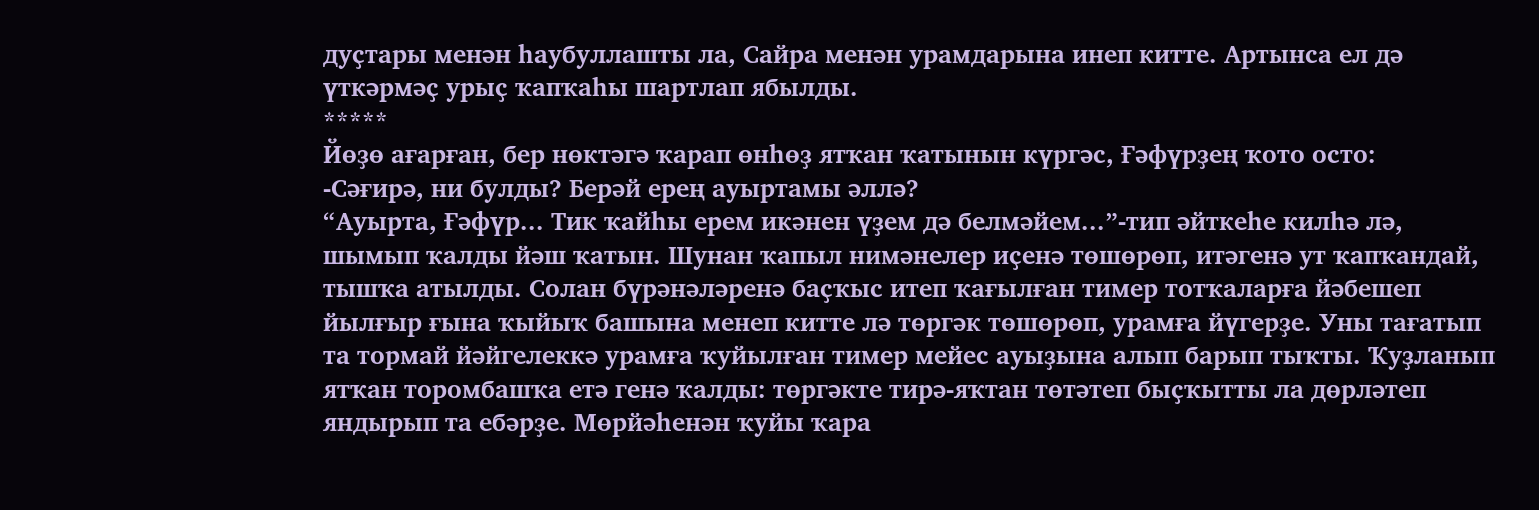дуҫтары менән һаубуллашты ла, Сайра менән урамдарына инеп китте. Артынса ел дә үткәрмәҫ урыҫ ҡапҡаһы шартлап ябылды.
*****
Йөҙө ағарған, бер нөктәгә ҡарап өнһөҙ ятҡан ҡатынын күргәс, Ғәфүрҙең ҡото осто:
-Сәғирә, ни булды? Берәй ерең ауыртамы әллә?
“Ауырта, Ғәфүр... Тик ҡайһы ерем икәнен үҙем дә белмәйем...”-тип әйткеһе килһә лә, шымып ҡалды йәш ҡатын. Шунан ҡапыл нимәнелер иҫенә төшөрөп, итәгенә ут ҡапҡандай, тышҡа атылды. Солан бүрәнәләренә баҫҡыс итеп ҡағылған тимер тотҡаларға йәбешеп йылғыр ғына ҡыйыҡ башына менеп китте лә төргәк төшөрөп, урамға йүгерҙе. Уны тағатып та тормай йәйгелеккә урамға ҡуйылған тимер мейес ауыҙына алып барып тыҡты. Ҡуҙланып ятҡан торомбашҡа етә генә ҡалды: төргәкте тирә-яҡтан төтәтеп быҫҡытты ла дөрләтеп яндырып та ебәрҙе. Мөрйәһенән ҡуйы ҡара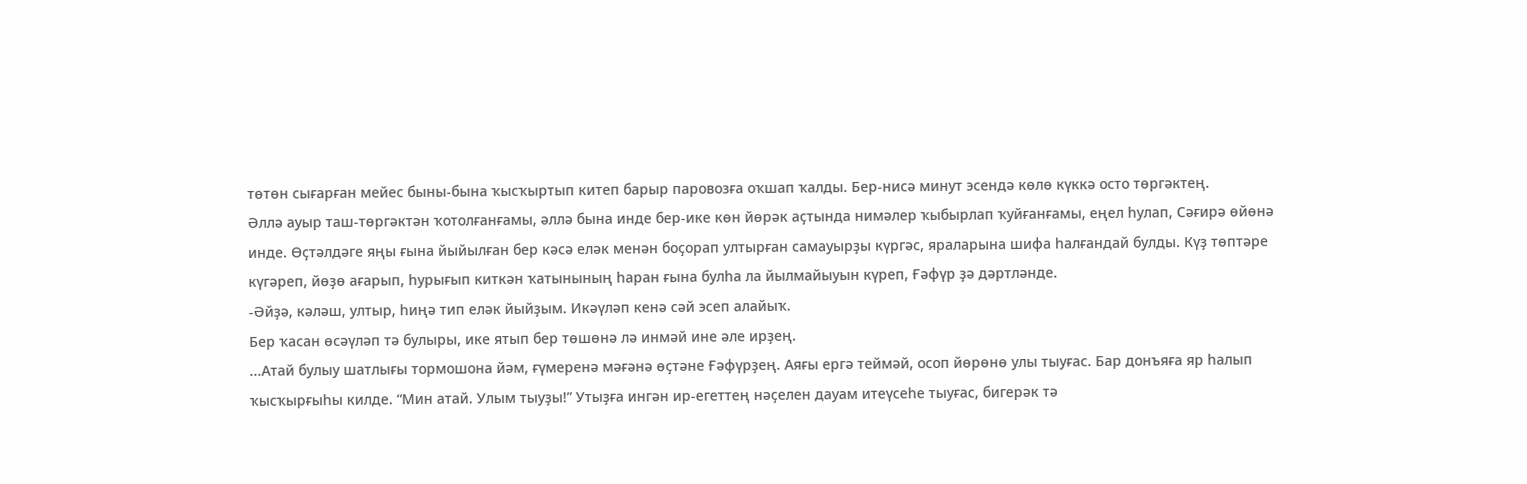төтөн сығарған мейес быны-бына ҡысҡыртып китеп барыр паровозға оҡшап ҡалды. Бер-нисә минут эсендә көлө күккә осто төргәктең.
Әллә ауыр таш-төргәктән ҡотолғанғамы, әллә бына инде бер-ике көн йөрәк аҫтында нимәлер ҡыбырлап ҡуйғанғамы, еңел һулап, Сәғирә өйөнә инде. Өҫтәлдәге яңы ғына йыйылған бер кәсә еләк менән боҫорап ултырған самауырҙы күргәс, яраларына шифа һалғандай булды. Күҙ төптәре күгәреп, йөҙө ағарып, һурығып киткән ҡатынының һаран ғына булһа ла йылмайыуын күреп, Ғәфүр ҙә дәртләнде.
-Әйҙә, кәләш, ултыр, һиңә тип еләк йыйҙым. Икәүләп кенә сәй эсеп алайыҡ.
Бер ҡасан өсәүләп тә булыры, ике ятып бер төшөнә лә инмәй ине әле ирҙең.
...Атай булыу шатлығы тормошона йәм, ғүмеренә мәғәнә өҫтәне Ғәфүрҙең. Аяғы ергә теймәй, осоп йөрөнө улы тыуғас. Бар донъяға яр һалып ҡысҡырғыһы килде. “Мин атай. Улым тыуҙы!” Утыҙға ингән ир-егеттең нәҫелен дауам итеүсеһе тыуғас, бигерәк тә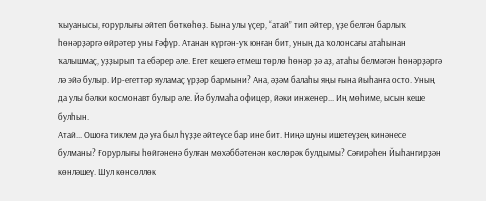ҡыуанысы, ғорурлығы әйтеп бөткөһөҙ. Бына улы үҫер, “атай” тип әйтер, үҙе белгән барлыҡ һөнәрҙәргә өйрәтер уны Ғәфүр. Атанан күргән-уҡ юнған бит, уның да ҡолонсағы атаһынан ҡалышмаҫ, уҙҙырып та ебәрер әле. Егет кешегә етмеш төрлө һөнәр ҙә аҙ, атаһы белмәгән һөнәрҙәргә лә эйә булыр. Ир-егеттәр яуламаҫ үрҙәр бармыни? Ана, әҙәм балаһы яңы ғына йыһанға осто. Уның да улы бәлки космонавт булыр әле. Йә булмаһа офицер, йәки инженер... Иң мөһиме, ысын кеше булһын.
Атай... Ошоға тиклем дә уға был һүҙҙе әйтеүсе бар ине бит. Ниңә шуны ишетеүҙең кинәнесе булманы? Ғорурлығы һөйгәненә булған мөхәббәтенән көслөрәк булдымы? Сәғирәһен Йыһангирҙән көнләшеү. Шул көнсөллөк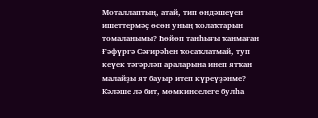Моталлаптың, атай, тип өндәшеүен ишеттермәҫ өсөн уның ҡолаҡтарын томаланымы? Һөйөп танһығы ҡанмаған Ғәфүргә Сәғирәһен ҡосаҡлатмай, туп кеүек тәгәрләп араларына инеп ятҡан малайҙы ят бауыр итеп күреүҙәнме? Кәләше лә бит, мөмкинселеге булһа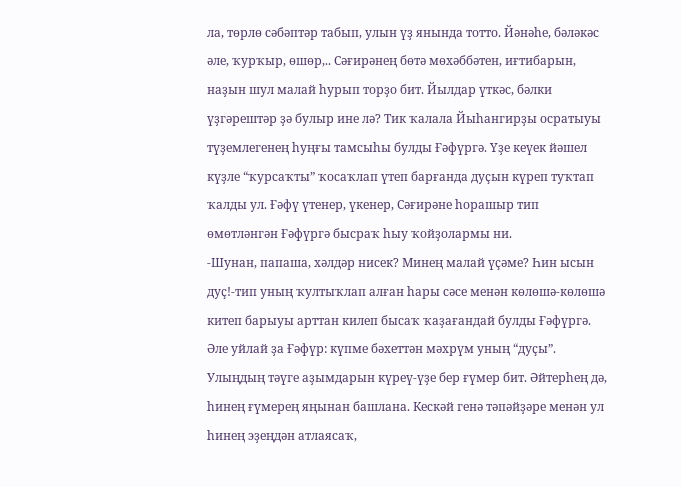ла, төрлө сәбәптәр табып, улын үҙ янында тотто. Йәнәһе, бәләкәс әле, ҡурҡыр, өшөр,.. Сәғирәнең бөтә мөхәббәтен, иғтибарын, наҙын шул малай һурып торҙо бит. Йылдар үткәс, бәлки үҙгәрештәр ҙә булыр ине лә? Тик ҡалала Йыһангирҙы осратыуы түҙемлегенең һуңғы тамсыһы булды Ғәфүргә. Үҙе кеүек йәшел күҙле “ҡурсаҡты” ҡосаҡлап үтеп барғанда дуҫын күреп туҡтап ҡалды ул. Ғәфү үтенер, үкенер, Сәғирәне һорашыр тип өмөтләнгән Ғәфүргә бысраҡ һыу ҡойҙолармы ни.
-Шунан, папаша, хәлдәр нисек? Минең малай үҫәме? Һин ысын дуҫ!-тип уның ҡултыҡлап алған һары сәсе менән көлөшә-көлөшә китеп барыуы арттан килеп бысаҡ ҡаҙағандай булды Ғәфүргә.
Әле уйлай ҙа Ғәфүр: күпме бәхеттән мәхрүм уның “дуҫы”. Улыңдың тәүге аҙымдарын күреү-үҙе бер ғүмер бит. Әйтерһең дә, һинең ғүмерең яңынан башлана. Кескәй генә тәпәйҙәре менән ул һинең эҙеңдән атлаясаҡ,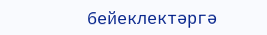бейеклектәргә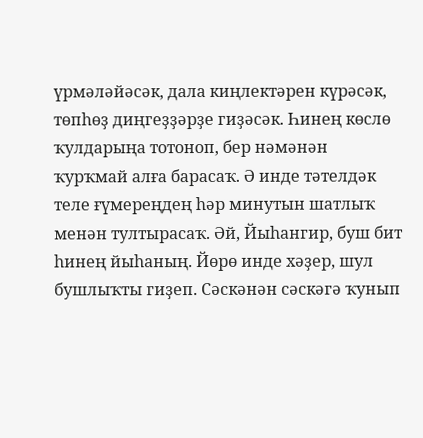үрмәләйәсәк, дала киңлектәрен күрәсәк, төпһөҙ диңгеҙҙәрҙе гиҙәсәк. Һинең көслө ҡулдарыңа тотоноп, бер нәмәнән ҡурҡмай алға барасаҡ. Ә инде тәтелдәк теле ғүмереңдең һәр минутын шатлыҡ менән тултырасаҡ. Әй, Йыһангир, буш бит һинең йыһаның. Йөрө инде хәҙер, шул бушлыҡты гиҙеп. Сәскәнән сәскәгә ҡунып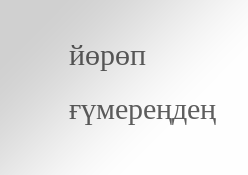йөрөп ғүмереңдең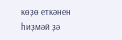көҙө еткәнен һиҙмәй ҙә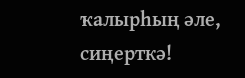ҡалырһың әле, сиңерткә!